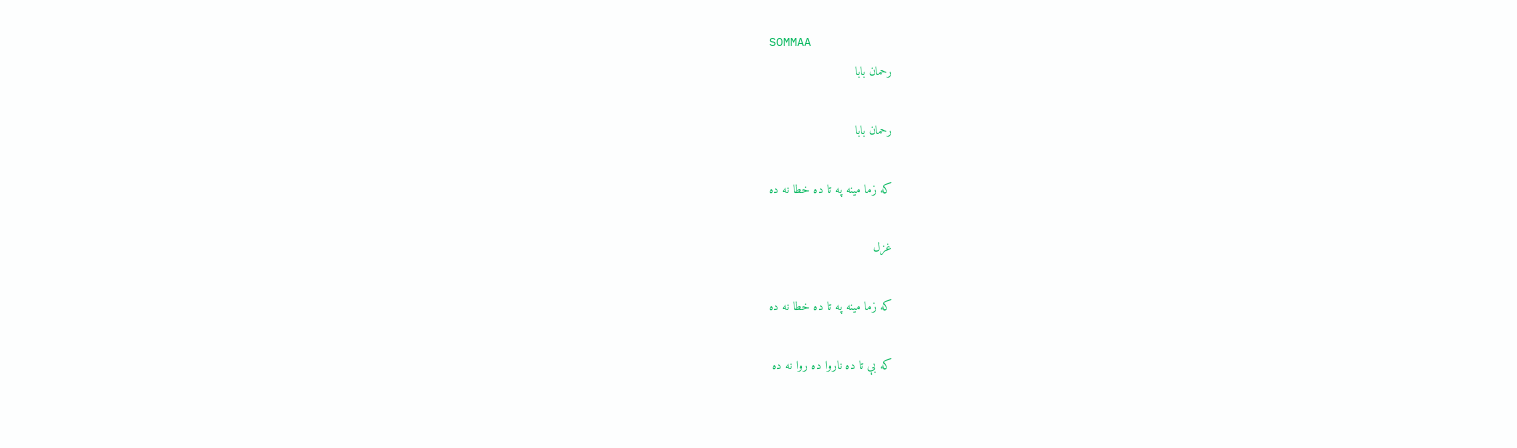SOMMAA
رحمان بابا

رحمان بابا

که زما مينه په تا ده خطا نه ده

غزل

که زما مينه په تا ده خطا نه ده

که بې تا ده ناروا ده روا نه ده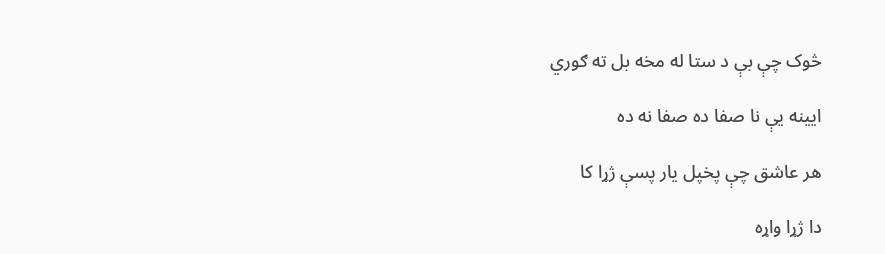څوک چې بې د ستا له مخه بل ته ګوري

ايينه يې نا صفا ده صفا نه ده

هر عاشق چې پخپل يار پسې ژړا کا

دا ژړا واړه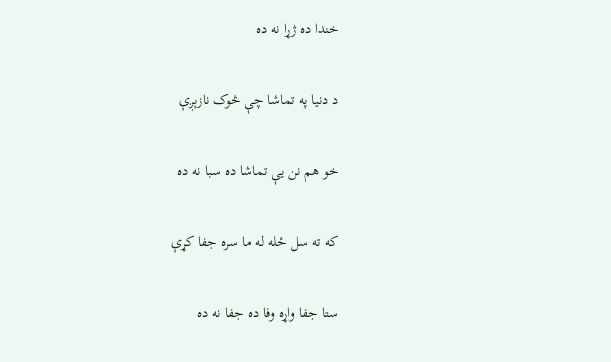خندا ده ژړا نه ده

د دنيا په تماشا چې څوک نازېږې

خو هم نن يې تماشا ده سبا نه ده

که ته سل ځله له ما سره جفا کړې

ستا جفا واړه وفا ده جفا نه ده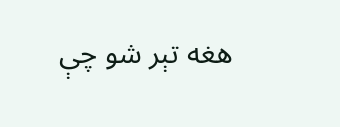هغه تېر شو چې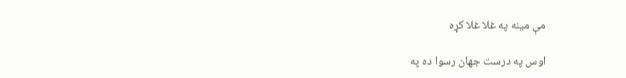مې مينه په غلا غلا کړه

اوس په درست جهان رسوا ده په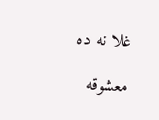غلا نه ده

معشوقه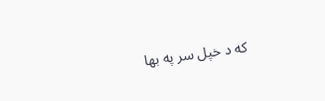که د خپل سر په بها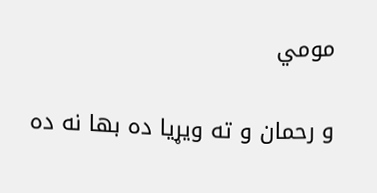مومي

و رحمان و ته ويړيا ده بها نه ده